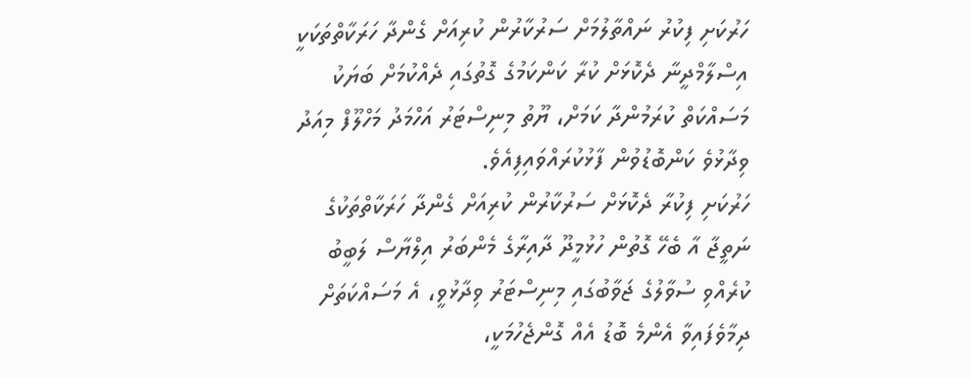ހަރުކަށި ފިކުރު ނައްތާލުމަށް ސަރުކާރުން ކުރިއަށް ގެންދާ ހަރަކާތްތަކަކީ އިސްލާމްދީނާ ދެކޮޅަށް ކުރާ ކަންކަމުގެ ގޮތުގައި ދެއްކުމަށް ބަޔަކު މަސައްކަތް ކުރަމުންދާ ކަމަށް، ޔޫތު މިނިސްޓަރު އަހްމަދު މަހްލޫފް މިއަދު ވިދާޅުވެ ކަންބޮޑުވުން ފާޅުކުރައްވައިފިއެވެ.
ހަރުކަށި ފިކުރާ ދެކޮޅަށް ސަރުކާރުން ކުރިއަށް ގެންދާ ހަރަކާތްތަކުގެ ނަތީޖާ އާ ބެހޭ ގޮތުން ހުޅުމީދޫ ދާއިރާގެ މެންބަރު އިލްޔާސް ލަބީބު ކުރެއްވި ސުވާލުގެ ޖަވާބުގައި މިނިސްޓަރު ވިދާޅުވީ، އެ މަސައްކަތަށް ދިމާވެފައިވާ އެންމެ ބޮޑު އެއް ގޮންޖެހުމަކީ،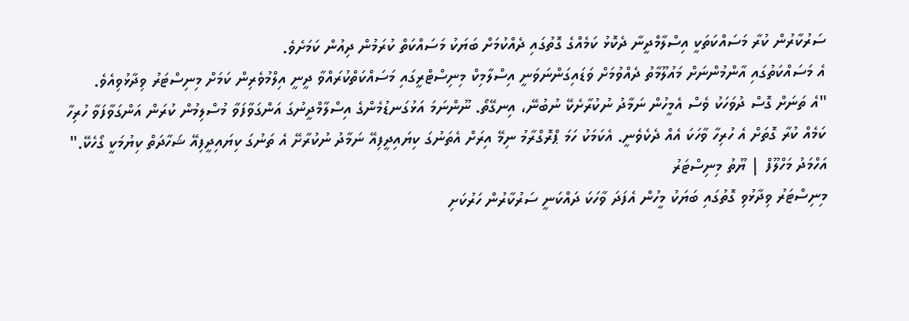ސަރުކާރުން ކުރާ މަސައްކަތަކީ އިސްލާމްދީނާ ދެކޮޅު ކަމެއްގެ ގޮތުގައި ދެއްކުމަށް ބަޔަކު މަސައްކަތް ކުރަމުން ދިއުން ކަމަށެވެ.
އެ މަސައްކަތުގައި އާންމުންނަށް މައުލޫމާތު ދެއްވުމަށް ވަޑައިގަންނަވަނީ އިސްލާމިކް މިނިސްޓްރީގައި މަސައްކަތްކުރައްވާ ދީނީ އިލްމުވެރިން ކަމަށް މިނިސްޓަރު ވިދާޅުވިއެވެ.
"އެ ތަނަށް ގޮސް ދުވަހަކު ވެސް އެމީހުން ނަމާދު ނުކުރާށެކޭ ނުބުނޭ، އިނގޭތޯ. ނޫންނަމަ އަޅުގަނޑުމެންގެ އިސްލާމްދީނުގަ އަންގަވާފަވާ މުސްލިމުން ކުރަން އަންގަވާފަވާ ހުރިހާ ކަމެއް ކުރާ ގޮތަށް އެ ހުރިހާ ވާހަކަ އެއް ދެކެވެނީ. އެކަމަކު ހަމަ ޕްރޮގްރާމު ނިމޭ އިރަށް އެތަނުގަ ކިޔައިދީފިއޭ ނަމާދު ނުކުރާށޭ އެ ތަނުގަ ކިޔައިދީފިއޭ ޝަހާދަތް ކިޔުމަކީ ގޯހެކޭ."
އަހްމަދު މަހްލޫފް | ޔޫތު މިނިސްޓަރު
މިނިސްޓަރު ވިދާޅުވި ގޮތުގައި ބަޔަކު މީހުން އެފަދަ ވާހަކަ ދައްކަނީ ސަރުކާރުން ހަރުކަށި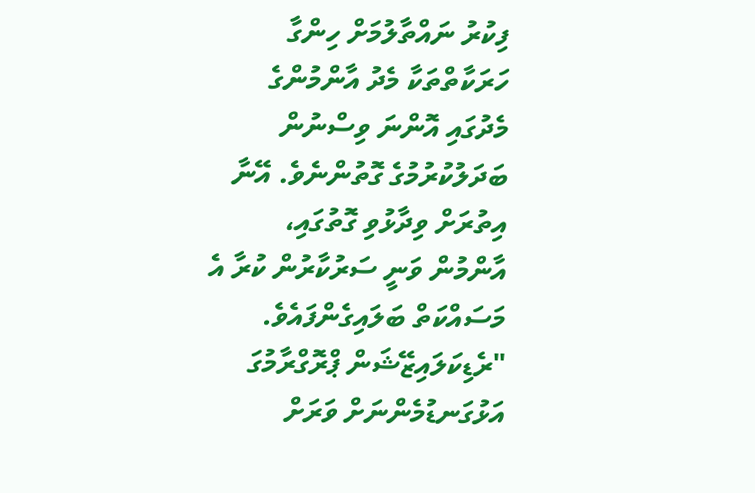ފިކުރު ނައްތާލުމަށް ހިންގާ ހަރަކާތްތަކާ މެދު އާންމުންގެ މެދުގައި އޮންނަ ވިސްނުން ބަދަލުކުރުމުގެ ގޮތުންނެވެ. އޭނާ އިތުރަށް ވިދާޅުވި ގޮތުގައި، އާންމުން ވަނީ ސަރުކާރުން ކުރާ އެ މަސައްކަތް ބަލައިގެންފައެވެ.
"ރެޑިކަލައިޒޭޝަން ޕްރޮގްރާމުގަ އަޅުގަނޑުމެންނަށް ވަރަށް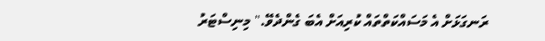ރަނގަޅަށް އެ މަސައްކަތްތައް ކުރިއަށް އެބަ ގެންދެވޭ." މިނިސްޓަރު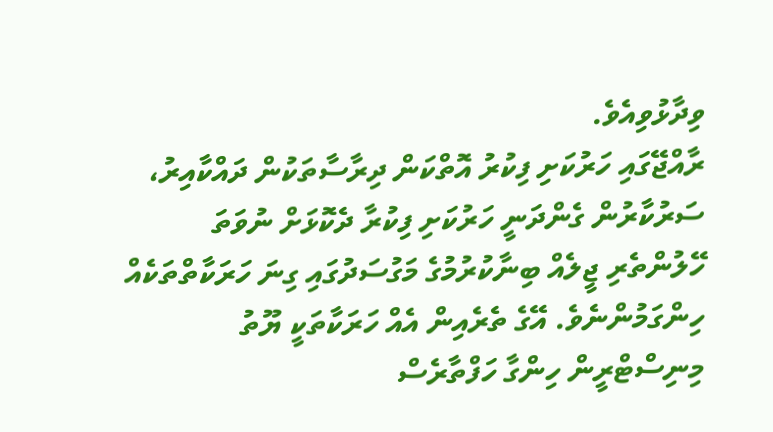ވިދާޅުވިއެވެ.
ރާއްޖޭގައި ހަރުކަށި ފިކުރު އޮތްކަން ދިރާސާތަކުން ދައްކާއިރު، ސަރުކާރުން ގެންދަނީ ހަރުކަށި ފިކުރާ ދެކޮޅަށް ނުވަތަ ހޭލުންތެރި ޖީލެއް ބިނާކުރުމުގެ މަގުސަދުގައި ގިނަ ހަރަކާތްތަކެއް ހިންގަމުންނެވެ. އޭގެ ތެރެއިން އެއް ހަރަކާތަކީ ޔޫތު މިނިސްޓްރީން ހިންގާ ހަފްތާރެސް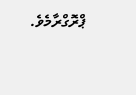ޕްރޮގްރާމެވެ.